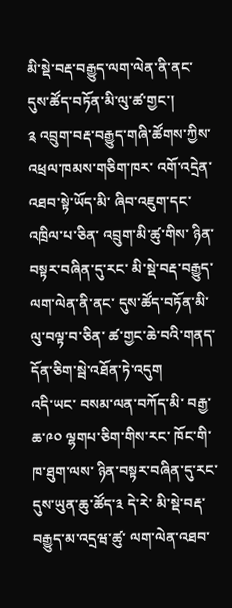མི་སྡེ་བརྡ་བརྒྱུད་ལག་ལེན་ནི་ནང་ དུས་ཚོད་བཏོན་མི་ལུ་ཚ་གྱང་།
༉ འབྲུག་བརྡ་བརྒྱུད་གཞི་ཚོགས་ཀྱིས་ འཕྲལ་ཁམས་གཅིག་ཁར་ འགོ་འདྲེན་འཐབ་སྟེ་ཡོད་མི་ ཞིབ་འཇུག་དང་འཁྲིལ་པ་ཅིན་ འབྲུག་མི་ཚུ་གིས་ ཉིན་བསྟར་བཞིན་དུ་རང་ མི་སྡེ་བརྡ་བརྒྱུད་ལག་ལེན་ནི་ནང་ དུས་ཚོད་བཏོན་མི་ལུ་བལྟ་བ་ཅིན་ ཚ་གྱང་ཆེ་བའི་གནད་དོན་ཅིག་སྦེ་འཐོན་ཏེ་འདུག
འདི་ཡང་ བསམ་ལན་བཀོད་མི་ བརྒྱ་ཆ་༩༠ ལྷགཔ་ཅིག་གིས་རང་ ཁོང་གི་ཁ་ཐུག་ལས་ ཉིན་བསྟར་བཞིན་དུ་རང་ དུས་ཡུན་ཆུ་ཚོད་༣ དེ་རེ་ མི་སྡེ་བརྡ་བརྒྱུད་མ་འདྲཝ་ཚུ་ ལག་ལེན་འཐབ་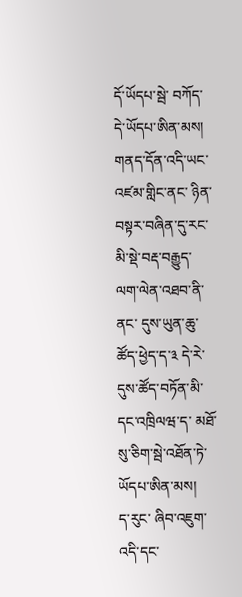དོ་ཡོདཔ་སྦེ་ བཀོད་དེ་ཡོདཔ་ཨིན་མས།
གནད་དོན་འདི་ཡང་ འཛམ་གླིང་ནང་ ཉིན་བསྟར་བཞིན་དུ་རང་ མི་སྡེ་བརྡ་བརྒྱུད་ལག་ལེན་འཐབ་ནི་ནང་ དུས་ཡུན་ཆུ་ཚོད་ཕྱེད་ད་༣ དེ་རེ་ དུས་ཚོད་བཏོན་མི་དང་འཁྲིལཝ་ད་ མཐོ་སུ་ཅིག་སྦེ་འཐོན་ཏེ་ཡོདཔ་ཨིན་མས།
ད་རུང་ ཞིབ་འཇུག་འདི་དང་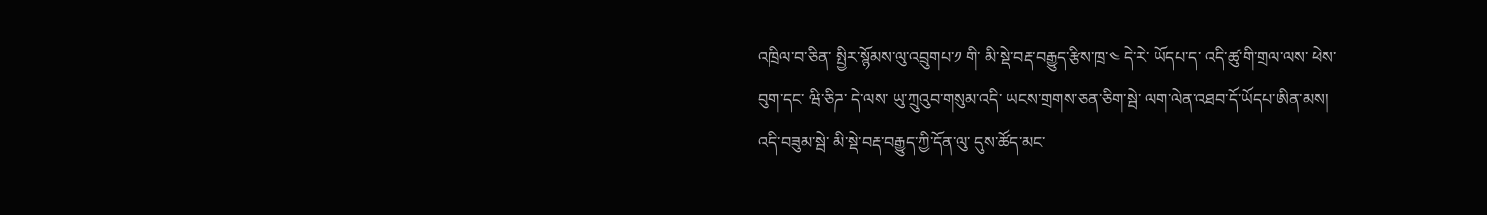འཁྲིལ་བ་ཅིན་ སྤྱིར་སྙོམས་ལུ་འབྲུགཔ་༡ གི་ མི་སྡེ་བརྡ་བརྒྱུད་རྩིས་ཁྲ་༤ དེ་རེ་ ཡོདཔ་ད་ འདི་ཚུ་གི་གྲལ་ལས་ ཕེས་བུག་དང་ ཝི་ཅིཌ་ དེ་ལས་ ཡུ་ཀྲུའུབ་གསུམ་འདི་ ཡངས་གྲགས་ཅན་ཅིག་སྦེ་ ལག་ལེན་འཐབ་དོ་ཡོདཔ་ཨིན་མས།
འདི་བཟུམ་སྦེ་ མི་སྡེ་བརྡ་བརྒྱུད་ཀྱི་དོན་ལུ་ དུས་ཚོད་མང་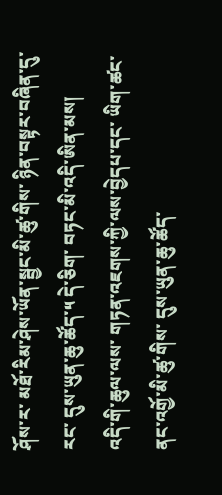ཤོས་ར་ མཐོ་རིམ་ཤེས་ཡོན་སྦྱང་མི་ཚུ་གིས་ ཉིན་བསྟར་བཞིན་དུ་རང་ དུས་ཡུན་ཆུ་ཚོད་༥ དེ་ཅིག་ བཏང་མི་འདི་ཨིན་མས།
འདི་གི་ཆུལ་ལས་ གཏན་འཇགས་ཀྱི་ལས་བྱེདཔ་དང་ ཡིག་ཚང་ནང་འགྱོ་མི་ཚུ་གིས་ དུས་ཡུན་ཆུ་ཚོད་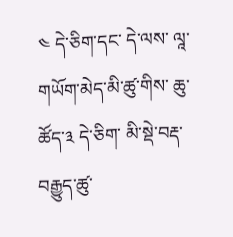༤ དེ་ཅིག་དང་ དེ་ལས་ ལཱ་གཡོག་མེད་མི་ཚུ་གིས་ ཆུ་ཚོད་༣ དེ་ཅིག་ མི་སྡེ་བརྡ་བརྒྱུད་ཚུ་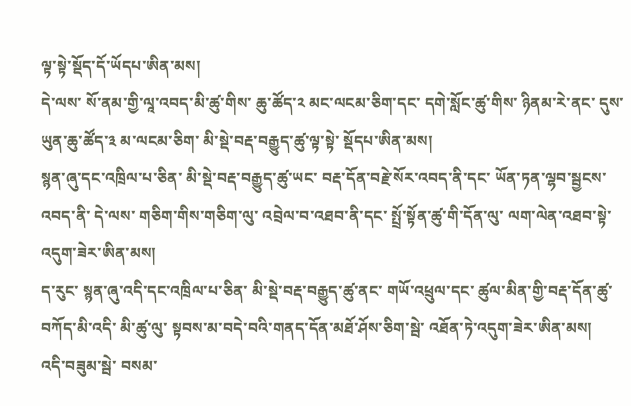ལྟ་སྟེ་སྡོད་དོ་ཡོདཔ་ཨིན་མས།
དེ་ལས་ སོ་ནམ་གྱི་ལཱ་འབད་མི་ཚུ་གིས་ ཆུ་ཚོད་༢ མང་ལངམ་ཅིག་དང་ དགེ་སློང་ཚུ་གིས་ ཉིནམ་རེ་ནང་ དུས་ཡུན་ཆུ་ཚོད་༣ མ་ལངམ་ཅིག་ མི་སྡེ་བརྡ་བརྒྱུད་ཚུ་ལྟ་སྟེ་ སྡོདཔ་ཨིན་མས།
སྙན་ཞུ་དང་འཁྲིལ་པ་ཅིན་ མི་སྡེ་བརྡ་བརྒྱུད་ཚུ་ཡང་ བརྡ་དོན་བརྗེ་སོར་འབད་ནི་དང་ ཡོན་ཏན་ལྷབ་སྦྱངས་འབད་ནི་ དེ་ལས་ གཅིག་གིས་གཅིག་ལུ་ འབྲེལ་བ་འཐབ་ནི་དང་ སྤྲོ་སྟོན་ཚུ་གི་དོན་ལུ་ ལག་ལེན་འཐབ་སྟེ་འདུག་ཟེར་ཨིན་མས།
ད་རུང་ སྙན་ཞུ་འདི་དང་འཁྲིལ་པ་ཅིན་ མི་སྡེ་བརྡ་བརྒྱུད་ཚུ་ནང་ གཡོ་འཕྲུལ་དང་ ཚུལ་མིན་གྱི་བརྡ་དོན་ཚུ་བཀོད་མི་འདི་ མི་ཚུ་ལུ་ སྟབས་མ་བདེ་བའི་གནད་དོན་མཐོ་ཤོས་ཅིག་སྦེ་ འཐོན་ཏེ་འདུག་ཟེར་ཨིན་མས།
འདི་བཟུམ་སྦེ་ བསམ་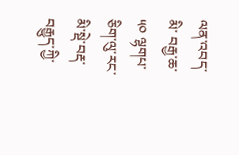ལན་འབད་མི་ བརྒྱ་ཆ་༥༠ ལྷགཔ་ཅིག་ལུ་རང་ མི་སྡེ་བརྡ་བརྒྱུད་ཀྱི་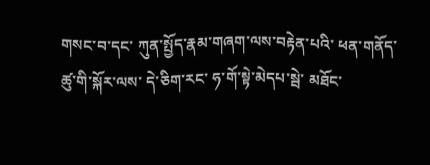གསང་བ་དང་ ཀུན་སྤྱོད་རྣམ་གཞག་ལས་བརྟེན་པའི་ ཕན་གནོད་ཚུ་གི་སྐོར་ལས་ དེ་ཅིག་རང་ ཧ་གོ་སྟེ་མེདཔ་སྦེ་ མཐོང་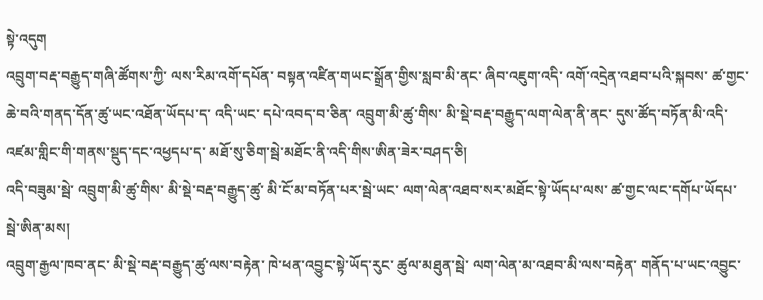སྟེ་འདུག
འབྲུག་བརྡ་བརྒྱུད་གཞི་ཚོགས་ཀྱི་ ལས་རིམ་འགོ་དཔོན་ བསྟན་འཛིན་གཡང་སྒྲོན་གྱིས་སླབ་མི་ནང་ ཞིབ་འཇུག་འདི་ འགོ་འདྲེན་འཐབ་པའི་སྐབས་ ཚ་གྱང་ཆེ་བའི་གནད་དོན་ཚུ་ཡང་འཐོན་ཡོདཔ་ད་ འདི་ཡང་ དཔེ་འབད་བ་ཅིན་ འབྲུག་མི་ཚུ་གིས་ མི་སྡེ་བརྡ་བརྒྱུད་ལག་ལེན་ནི་ནང་ དུས་ཚོད་བཏོན་མི་འདི་ འཛམ་གླིང་གི་གནས་སྡུད་དང་འཕྱདཔ་ད་ མཐོ་སུ་ཅིག་སྦེ་མཐོང་ནི་འདི་གིས་ཨིན་ཟེར་བཤད་ཅི།
འདི་བཟུམ་སྦེ་ འབྲུག་མི་ཚུ་གིས་ མི་སྡེ་བརྡ་བརྒྱུད་ཚུ་ མི་ངོ་མ་བཏོན་པར་སྦེ་ཡང་ ལག་ལེན་འཐབ་སར་མཐོང་སྟེ་ཡོདཔ་ལས་ ཚ་གྱང་ལང་དགོཔ་ཡོདཔ་སྦེ་ཨིན་མས།
འབྲུག་རྒྱལ་ཁབ་ནང་ མི་སྡེ་བརྡ་བརྒྱུད་ཚུ་ལས་བརྟེན་ ཁེ་ཕན་འབྱུང་སྟེ་ཡོད་རུང་ ཚུལ་མཐུན་སྦེ་ ལག་ལེན་མ་འཐབ་མི་ལས་བརྟེན་ གནོད་པ་ཡང་འབྱུང་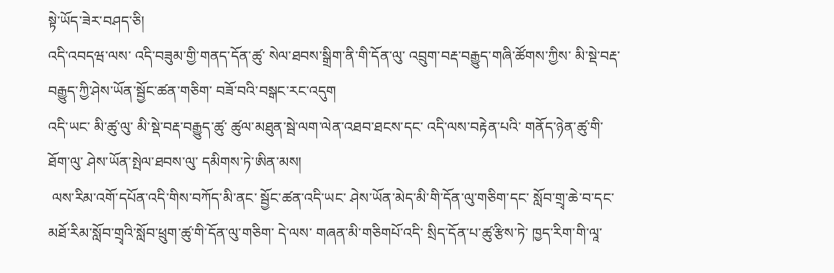སྟེ་ཡོད་ཟེར་བཤད་ཅི།
འདི་འབདཝ་ལས་ འདི་བཟུམ་གྱི་གནད་དོན་ཚུ་ སེལ་ཐབས་སྒྲིག་ནི་གི་དོན་ལུ་ འབྲུག་བརྡ་བརྒྱུད་གཞི་ཚོགས་ཀྱིས་ མི་སྡེ་བརྡ་བརྒྱུད་ཀྱི་ཤེས་ཡོན་སྦྱོང་ཚན་གཅིག་ བཟོ་བའི་བསྒང་རང་འདུག
འདི་ཡང་ མི་ཚུ་ལུ་ མི་སྡེ་བརྡ་བརྒྱུད་ཚུ་ ཚུལ་མཐུན་སྦེ་ལག་ལེན་འཐབ་ཐངས་དང་ འདི་ལས་བརྟེན་པའི་ གནོད་ཉེན་ཚུ་གི་ཐོག་ལུ་ ཤེས་ཡོན་སྤེལ་ཐབས་ལུ་ དམིགས་ཏེ་ཨིན་མས།
 ལས་རིམ་འགོ་དཔོན་འདི་གིས་བཀོད་མི་ནང་ སྦྱོང་ཚན་འདི་ཡང་ ཤེས་ཡོན་མེད་མི་གི་དོན་ལུ་གཅིག་དང་ སློབ་གྲྭ་ཆེ་བ་དང་མཐོ་རིམ་སློབ་གྲྭའི་སློབ་ཕྲུག་ཚུ་གི་དོན་ལུ་གཅིག་ དེ་ལས་ གཞན་མི་གཅིགཔོ་འདི་ སྲིད་དོན་པ་ཚུ་རྩིས་ཏེ་ ཁྱད་རིག་གི་ལཱ་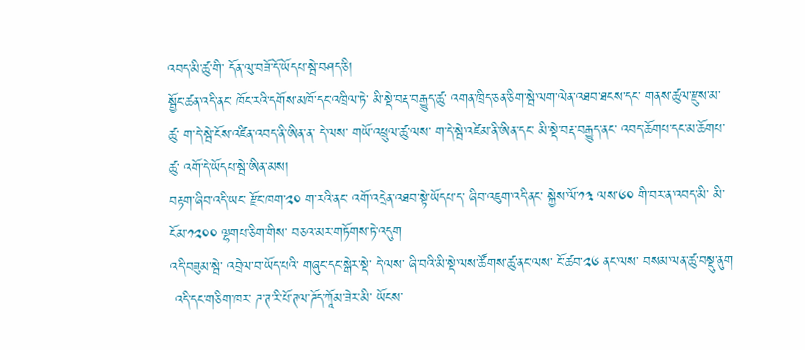འབད་མི་ཚུ་གི་ དོན་ལུ་བཟོ་དོ་ཡོདཔ་སྦེ་བཤད་ཅི།
སྦྱོང་ཚན་འདི་ནང་ ཁོང་རའི་དགོས་མཁོ་དང་འཁྲིལ་ཏེ་ མི་སྡེ་བརྡ་བརྒྱུད་ཚུ་ འགན་ཁྲིད་ཅན་ཅིག་སྦེ་ལག་ལེན་འཐབ་ཐངས་དང་ གནས་ཚུལ་རྫུས་མ་ཚུ་ ག་དེ་སྦེ་ངོས་འཛིན་འབད་ནི་ཨིན་ན་ དེ་ལས་ གཡོ་འཕྲུལ་ཚུ་ལས་ ག་དེ་སྦེ་འཛེམ་ནི་ཨིན་དང་ མི་སྡེ་བརྡ་བརྒྱུད་ནང་ འབད་ཆོགཔ་དང་མ་ཆོགཔ་ཚུ་ འགོ་དེ་ཡོདཔ་སྦེ་ཨིན་མས།
བརྟག་ཞིབ་འདི་ཡང་ རྫོང་ཁག་༢༠ ག་རའི་ནང་ འགོ་འདྲེན་འཐབ་སྟེ་ཡོདཔ་ད་ ཞིབ་འཇུག་འདི་ནང་ སྐྱེས་ལོ་༡༣ ལས་༦༠ གི་བར་ན་འབད་མི་ མི་ངོམ་༡༢༠༠ ལྷགཔ་ཅིག་གིས་ བཅའ་མར་གཏོགས་ཏེ་འདུག
འདི་བཟུམ་སྦེ་ འབྲེལ་བ་ཡོད་པའི་ གཞུང་དང་སྒེར་སྡེ་ དེ་ལས་ ཞི་བའི་མི་སྡེ་ལས་ཚོགས་ཚུ་ནང་ལས་ ངོ་ཚབ་༢༦ ནང་ལས་ བསམ་ལན་ཚུ་བསྡུ་ནུག
 འདི་དང་གཅིག་ཁར་ ཌ་ཊ་རི་པོ་ཊལ་ཌོད་ཀཱོམ་ཟེར་མི་ ཡོངས་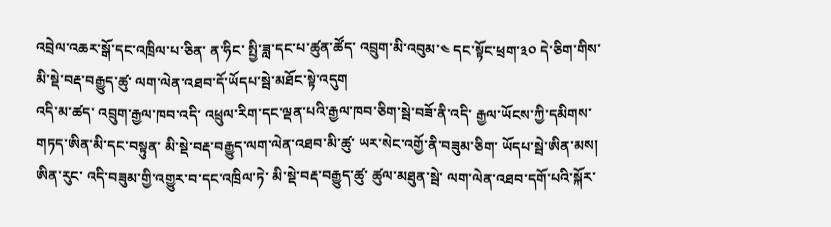འབྲེལ་འཆར་སྒོ་དང་འཁྲིལ་པ་ཅིན་ ན་ཧིང་ སྤྱི་ཟླ་དང་པ་ཚུན་ཚོད་ འབྲུག་མི་འབུམ་༤ དང་སྟོང་ཕྲག་༣༠ དེ་ཅིག་གིས་ མི་སྡེ་བརྡ་བརྒྱུད་ཚུ་ ལག་ལེན་འཐབ་དོ་ཡོདཔ་སྦེ་མཐོང་སྟེ་འདུག
འདི་མ་ཚད་ འབྲུག་རྒྱལ་ཁབ་འདི་ འཕྲུལ་རིག་དང་ལྡན་པའི་རྒྱལ་ཁབ་ཅིག་སྦེ་བཟོ་ནི་འདི་ རྒྱལ་ཡོངས་ཀྱི་དམིགས་གཏད་ཨིན་མི་དང་བསྟུན་ མི་སྡེ་བརྡ་བརྒྱུད་ལག་ལེན་འཐབ་མི་ཚུ་ ཡར་སེང་འགྱོ་ནི་བཟུམ་ཅིག་ ཡོདཔ་སྦེ་ཨིན་མས།
ཨིན་རུང་ འདི་བཟུམ་གྱི་འགྱུར་བ་དང་འཁྲིལ་ཏེ་ མི་སྡེ་བརྡ་བརྒྱུད་ཚུ་ ཚུལ་མཐུན་སྦེ་ ལག་ལེན་འཐབ་དགོ་པའི་སྐོར་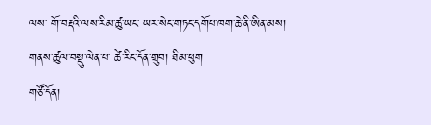ལས་ གོ་བརྡའི་ལས་རིམ་ཚུ་ཡང་ ཡར་སེང་གཏང་དགོཔ་ཁག་ཆེ་ནི་ཨིན་མས།
གནས་ཚུལ་བསྡུ་ལེན་པ་ ཚེ་རིང་དོན་གྲུབ། ཐིམ་ཕུག
གཙོ་དོན།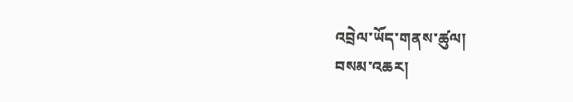འབྲེལ་ཡོད་གནས་ཚུལ།
བསམ་འཆར།